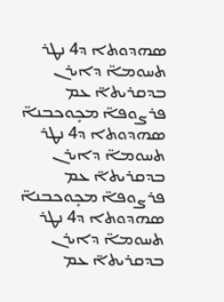ܣܗܕܘܬܐ ܕ4 ܢܛܪ ܬܚܘܡܐ̈ ܕܐܝܪܢ ܒܕܩܪܝܬܐ̈ ܥܡ ܦܪܨܘܦܐ̈ ܡܟܻܘܟܒܢܐ̈
ܣܗܕܘܬܐ ܕ4 ܢܛܪ ܬܚܘܡܐ̈ ܕܐܝܪܢ ܒܕܩܪܝܬܐ̈ ܥܡ ܦܪܨܘܦܐ̈ ܡܟܻܘܟܒܢܐ̈
ܣܗܕܘܬܐ ܕ4 ܢܛܪ ܬܚܘܡܐ̈ ܕܐܝܪܢ ܒܕܩܪܝܬܐ̈ ܥܡ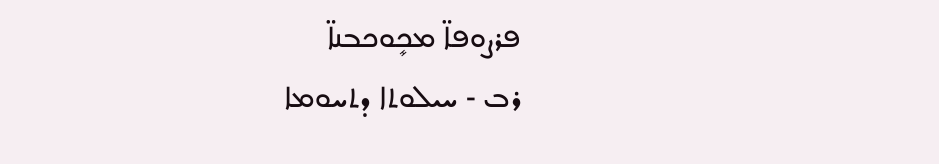ܦܪܨܘܦܐ̈ ܡܟܻܘܟܒܢܐ̈
ܪܒ - ܚܝܠܘܬܐ ܕܬܚܘܡܐ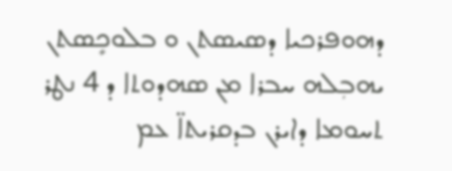ܕܗܘܦܪܟܝܐ ܕܣܝܣܬܢ ܘ ܒܠܘܟܻܣܬܢ ܝܗܒܼܠܗ ܚܒܪܐ ܡܢ ܣܗܕܘܬܐ ܕ 4 ܢܛܪ ܬܚܘܡܐ ܕܐܝܪܢ ܒܕܩܪܝܬܐ̈ ܥܡ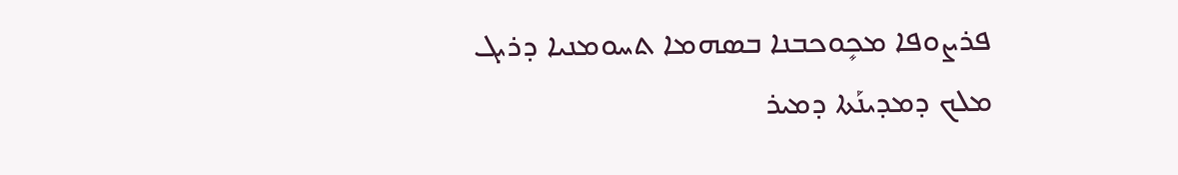ܦܪܨܘܦܐ ܡܟܻܘܟܒܢܐ ܒܣܗܡܐ ܬܚܘܡܢܝܐ ܕܪܝܓ ܡܠܟ ܕܡܕܝܢܰܬܐ ܕܡܝܪ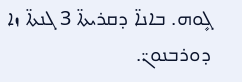ܓܻܘܗ. ܒܐܢܐ̈ ܕܩܪܝܬܐ̈ 3 ܓܢܬܐ̈ ܙܐ ܕܘܪܒܢܘܢ̈.